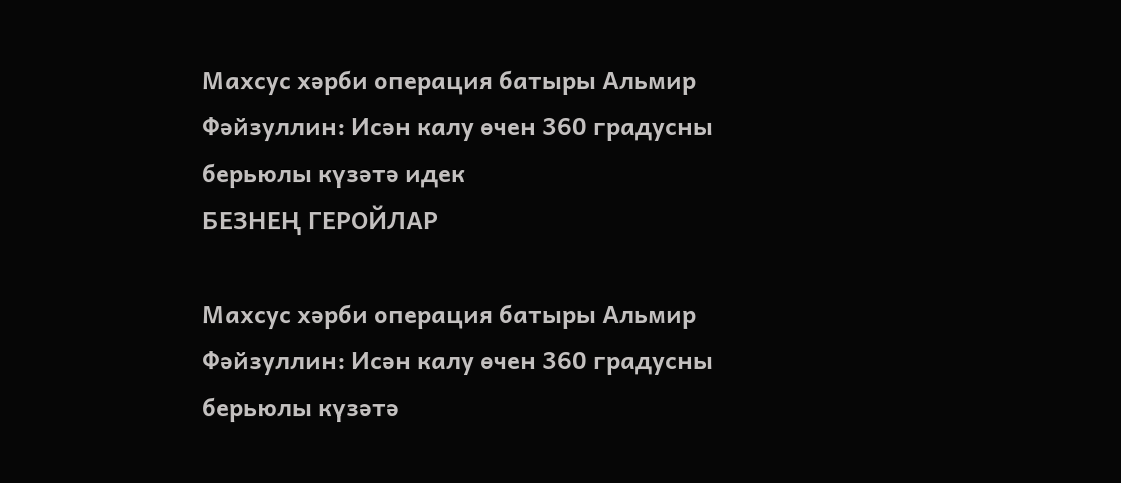Махсус хәрби операция батыры Альмир Фәйзуллин: Исән калу өчен 360 градусны берьюлы күзәтә идек
БЕЗНЕҢ ГЕРОЙЛАР

Махсус хәрби операция батыры Альмир Фәйзуллин: Исән калу өчен 360 градусны берьюлы күзәтә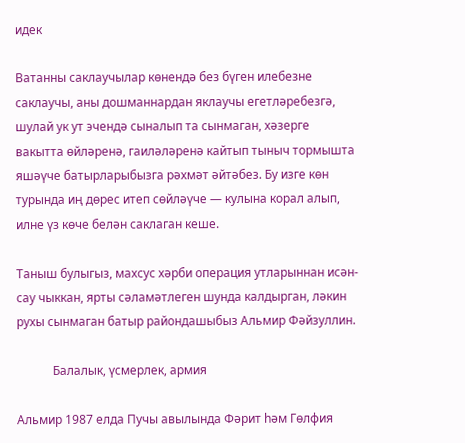идек

Ватанны саклаучылар көнендә без бүген илебезне саклаучы, аны дошманнардан яклаучы егетләребезгә, шулай ук ут эчендә сыналып та сынмаган, хәзерге вакытта өйләренә, гаиләләренә кайтып тыныч тормышта яшәүче батырларыбызга рәхмәт әйтәбез. Бу изге көн турында иң дөрес итеп сөйләүче — кулына корал алып, илне үз көче белән саклаган кеше.

Таныш булыгыз, махсус хәрби операция утларыннан исән-сау чыккан, ярты сәламәтлеген шунда калдырган, ләкин рухы сынмаган батыр райондашыбыз Альмир Фәйзуллин.

            Балалык, үсмерлек, армия

Альмир 1987 елда Пучы авылында Фәрит һәм Гөлфия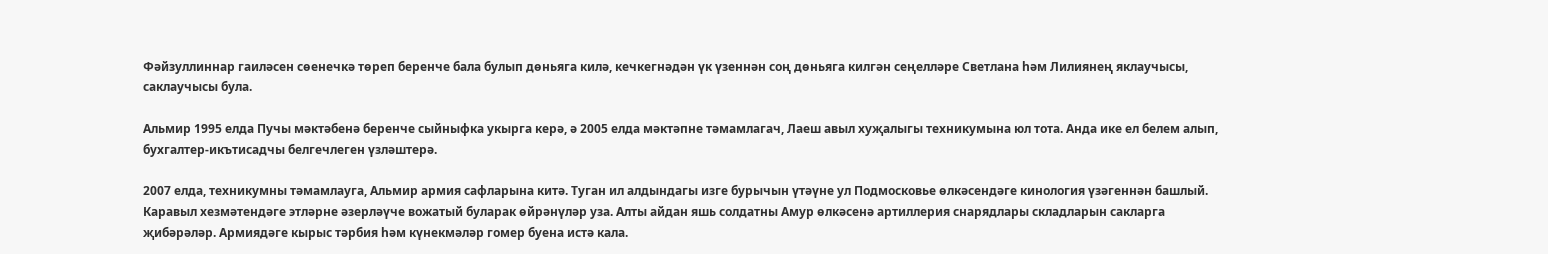Фәйзуллиннар гаиләсен сөенечкә төреп беренче бала булып дөньяга килә, кечкегнәдән үк үзеннән соң дөньяга килгән сеңелләре Светлана һәм Лилиянең яклаучысы, саклаучысы була.

Альмир 1995 елда Пучы мәктәбенә беренче сыйныфка укырга керә, ә 2005 елда мәктәпне тәмамлагач, Лаеш авыл хуҗалыгы техникумына юл тота. Анда ике ел белем алып, бухгалтер-икътисадчы белгечлеген үзләштерә.

2007 елда, техникумны тәмамлауга, Альмир армия сафларына китә. Туган ил алдындагы изге бурычын үтәүне ул Подмосковье өлкәсендәге кинология үзәгеннән башлый.  Каравыл хезмәтендәге этләрне әзерләүче вожатый буларак өйрәнүләр уза. Алты айдан яшь солдатны Амур өлкәсенә артиллерия снарядлары складларын сакларга җибәрәләр. Армиядәге кырыс тәрбия һәм күнекмәләр гомер буена истә кала.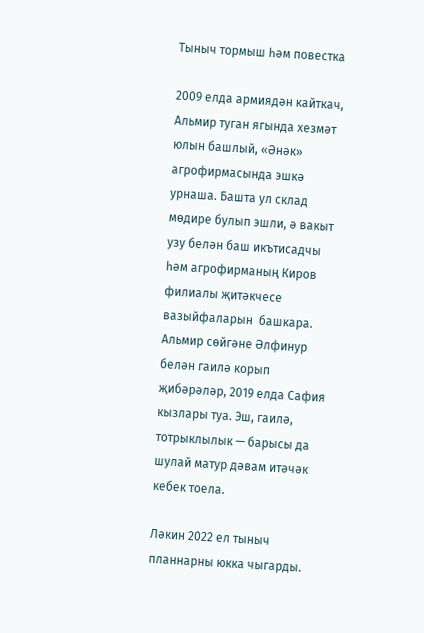Тыныч тормыш һәм повестка

2009 елда армиядән кайткач, Альмир туган ягында хезмәт юлын башлый, «Әнәк» агрофирмасында эшкә урнаша. Башта ул склад мөдире булып эшли, ә вакыт узу белән баш икътисадчы һәм агрофирманың Киров филиалы җитәкчесе вазыйфаларын  башкара. Альмир сөйгәне Әлфинур белән гаилә корып җибәрәләр, 2019 елда Сафия кызлары туа. Эш, гаилә, тотрыклылык — барысы да шулай матур дәвам итәчәк кебек тоела.

Ләкин 2022 ел тыныч планнарны юкка чыгарды.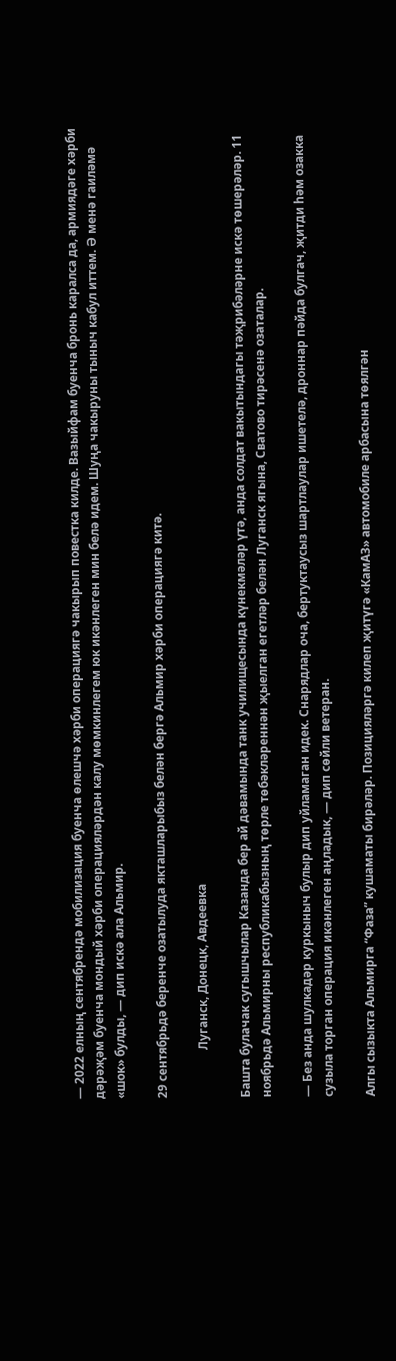— 2022 елның сентябрендә мобилизация буенча өлешчә хәрби операциягә чакырып повестка килде. Вазыйфам буенча бронь каралса да, армиядәге хәрби дәрәҗәм буенча мондый хәрби операцияләрдән калу мөмкинлегем юк икәнлеген мин белә идем. Шуңа чакыруны тыныч кабул иттем. Ә менә гаиләмә «шок» булды, — дип искә ала Альмир.

29 сентябрьдә беренче озатылуда якташларыбыз белән бергә Альмир хәрби операциягә китә.

                Луганск, Донецк, Авдеевка

Башта булачак сугышчылар Казанда бер ай дәвамында танк училищесында күнекмәләр үтә, анда солдат вакытындагы тәҗрибәләрне искә төшерәләр. 11 ноябрьдә Альмирны республикабызның төрле төбәкләреннән җыелган егетләр белән Луганск ягына, Сватово тирәсенә озаталар.

— Без анда шулкадәр куркыныч булыр дип уйламаган идек. Снарядлар оча, бертуктаусыз шартлаулар ишетелә, дроннар пәйда булгач, җитди һәм озакка сузыла торган операция икәнлеген аңладык, — дип сөйли ветеран.

Алгы сызыкта Альмирга “Фаза” кушаматы бирәләр. Позицияләргә килеп җитүгә «КамАЗ» автомобиле арбасына төялгән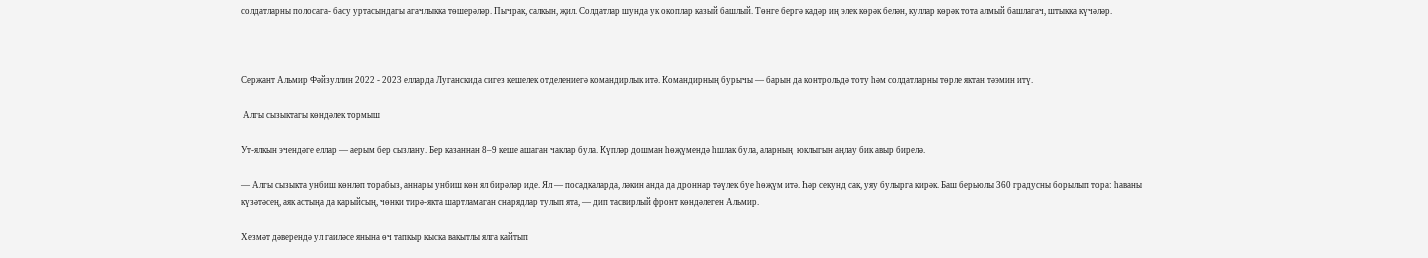солдатларны полосага- басу уртасындагы агачлыкка төшерәләр. Пычрак, салкын, җил. Солдатлар шунда ук окоплар казый башлый. Төнге бергә кадәр иң элек көрәк белән, куллар көрәк тота алмый башлагач, штыкка күчәләр.



Сержант Альмир Фәйзуллин 2022 - 2023 елларда Луганскида сигез кешелек отделениегә командирлык итә. Командирның бурычы — барын да контрольдә тоту һәм солдатларны төрле яктан тәэмин итү.

 Алгы сызыктагы көндәлек тормыш

Ут-ялкын эчендәге еллар — аерым бер сызлану. Бер казаннан 8–9 кеше ашаган чаклар була. Күпләр дошман һөҗүмендә һшлак була, аларның  юклыгын аңлау бик авыр бирелә.

— Алгы сызыкта унбиш көнләп торабыз, аннары унбиш көн ял бирәләр иде. Ял — посадкаларда, ләкин анда да дроннар тәүлек буе һөҗүм итә. Һәр секунд сак, уяу булырга кирәк. Баш берьюлы 360 градусны борылып тора: һаваны күзәтәсең, аяк астыңа да карыйсың, чөнки тирә-якта шартламаган снарядлар тулып ята, — дип тасвирлый фронт көндәлеген Альмир.

Хезмәт дәверендә ул гаиләсе янына өч тапкыр кыска вакытлы ялга кайтып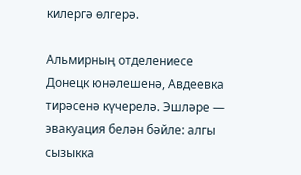килергә өлгерә.

Альмирның отделениесе Донецк юнәлешенә, Авдеевка тирәсенә күчерелә. Эшләре — эвакуация белән бәйле: алгы сызыкка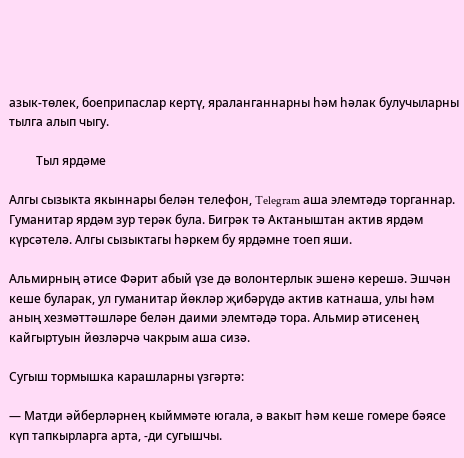азык-төлек, боеприпаслар кертү, яраланганнарны һәм һәлак булучыларны тылга алып чыгу.

         Тыл ярдәме

Алгы сызыкта якыннары белән телефон, Telegram аша элемтәдә торганнар. Гуманитар ярдәм зур терәк була. Бигрәк тә Актаныштан актив ярдәм күрсәтелә. Алгы сызыктагы һәркем бу ярдәмне тоеп яши.

Альмирның әтисе Фәрит абый үзе дә волонтерлык эшенә керешә. Эшчән кеше буларак, ул гуманитар йөкләр җибәрүдә актив катнаша, улы һәм аның хезмәттәшләре белән даими элемтәдә тора. Альмир әтисенең кайгыртуын йөзләрчә чакрым аша сизә.

Сугыш тормышка карашларны үзгәртә:

— Матди әйберләрнең кыйммәте югала, ә вакыт һәм кеше гомере бәясе күп тапкырларга арта, -ди сугышчы.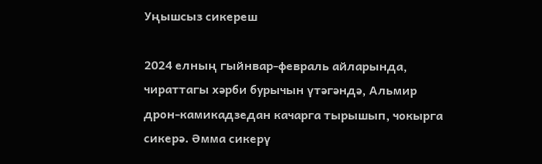Уңышсыз сикереш

2024 елның гыйнвар-февраль айларында, чираттагы хәрби бурычын үтәгәндә, Альмир дрон-камикадзедан качарга тырышып, чокырга сикерә. Әмма сикерү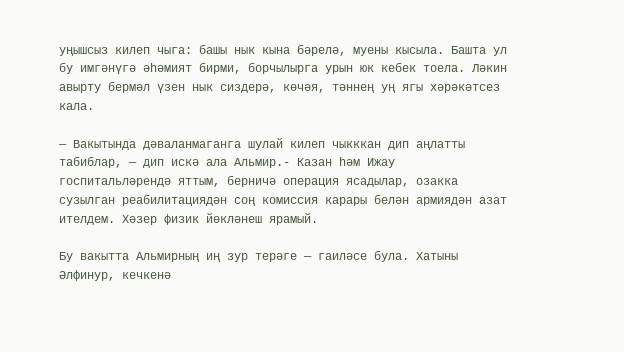уңышсыз килеп чыга: башы нык кына бәрелә, муены кысыла. Башта ул бу имгәнүгә әһәмият бирми, борчылырга урын юк кебек тоела. Ләкин авырту бермәл үзен нык сиздерә, көчәя, тәннең уң ягы хәрәкәтсез кала.

— Вакытында дәваланмаганга шулай килеп чыкккан дип аңлатты табиблар, — дип искә ала Альмир.- Казан һәм Ижау госпитальләрендә яттым, берничә операция ясадылар, озакка сузылган реабилитациядән соң комиссия карары белән армиядән азат ителдем. Хәзер физик йөкләнеш ярамый.

Бу вакытта Альмирның иң зур терәге — гаиләсе була. Хатыны Әлфинур, кечкенә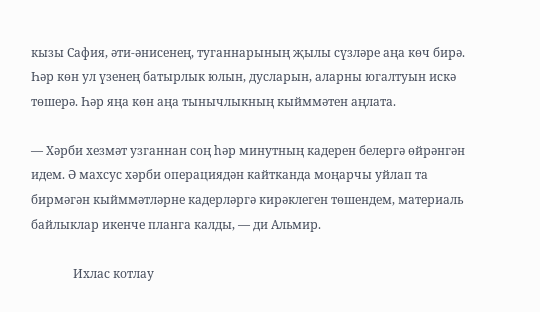кызы Сафия, әти-әнисенең, туганнарының җылы сүзләре аңа көч бирә. Һәр көн ул үзенең батырлык юлын, дусларын, аларны югалтуын искә төшерә. Һәр яңа көн аңа тынычлыкның кыйммәтен аңлата.

— Хәрби хезмәт узганнан соң һәр минутның кадерен белергә өйрәнгән идем. Ә махсус хәрби операциядән кайтканда моңарчы уйлап та бирмәгән кыйммәтләрне кадерләргә кирәклеген төшендем, материаль байлыклар икенче планга калды, — ди Альмир.

              Ихлас котлау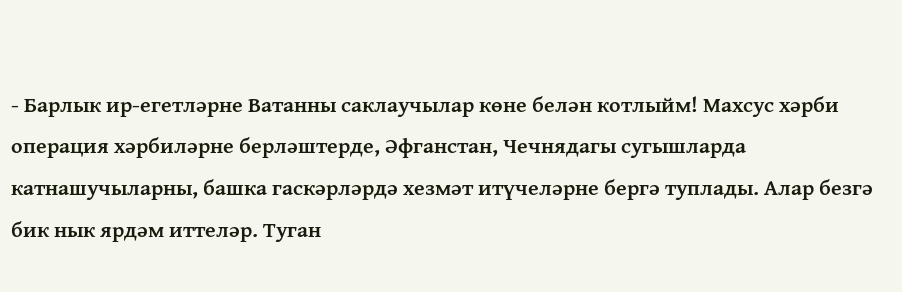- Барлык ир-егетләрне Ватанны саклаучылар көне белән котлыйм! Махсус хәрби операция хәрбиләрне берләштерде, Әфганстан, Чечнядагы сугышларда катнашучыларны, башка гаскәрләрдә хезмәт итүчеләрне бергә туплады. Алар безгә бик нык ярдәм иттеләр. Туган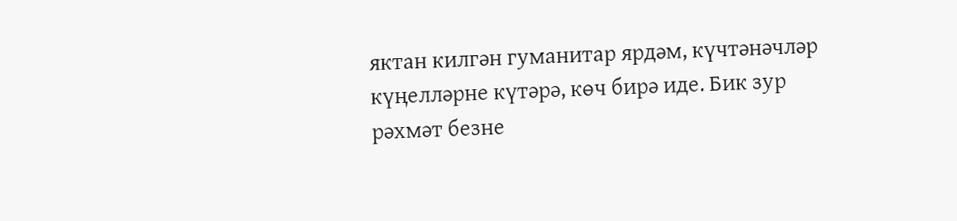яктан килгән гуманитар ярдәм, күчтәнәчләр күңелләрне күтәрә, көч бирә иде. Бик зур рәхмәт безне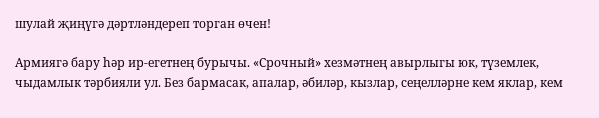шулай җиңүгә дәртләндереп торган өчен!

Армиягә бару һәр ир-егетнең бурычы. «Срочный» хезмәтнең авырлыгы юк, түземлек, чыдамлык тәрбияли ул. Без бармасак, апалар, әбиләр, кызлар, сеңелләрне кем яклар, кем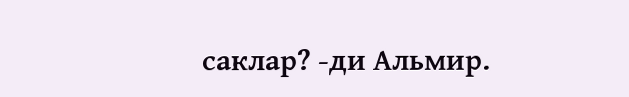саклар? -ди Альмир.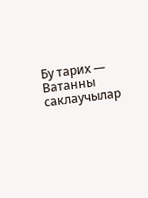Бу тарих — Ватанны саклаучылар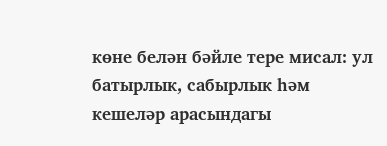көне белән бәйле тере мисал: ул батырлык, сабырлык һәм кешеләр арасындагы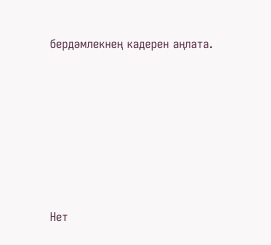бердәмлекнең кадерен аңлата.






Нет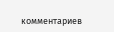комментариев